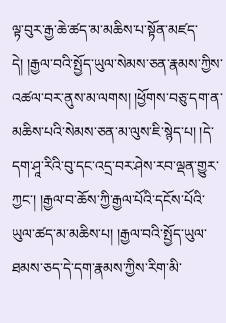ལྟ་བུར་རྒྱ་ཆེ་ཚད་མ་མཆིས་པ་སྟོན་མཛད་དེ། །རྒྱལ་བའི་སྤྱོད་ཡུལ་སེམས་ཅན་རྣམས་ཀྱིས་འཚལ་བར་ནུས་མ་ལགས། །ཕྱོགས་བཅུ་དག་ན་མཆིས་པའི་སེམས་ཅན་མ་ལུས་ཇི་སྙེད་པ། །དེ་དག་ཤཱ་རིའི་བུ་དང་འདྲ་བར་ཤེས་རབ་ལྡན་གྱུར་ཀྱང་། །རྒྱལ་བ་ཆོས་ཀྱི་རྒྱལ་པོའི་དངོས་པོའི་ཡུལ་ཚད་མ་མཆིས་པ། །རྒྱལ་བའི་སྤྱོད་ཡུལ་ཐམས་ཅད་དེ་དག་རྣམས་ཀྱིས་རིག་མི་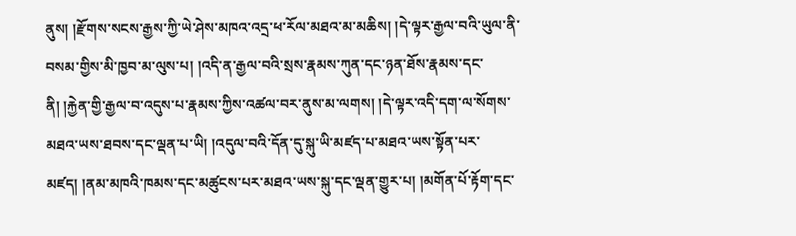ནུས། །རྫོགས་སངས་རྒྱས་ཀྱི་ཡེ་ཤེས་མཁའ་འདྲ་ཕ་རོལ་མཐའ་མ་མཆིས། །དེ་ལྟར་རྒྱལ་བའི་ཡུལ་ནི་བསམ་གྱིས་མི་ཁྱབ་མ་ལུས་པ། །འདི་ན་རྒྱལ་བའི་སྲས་རྣམས་ཀུན་དང་ཉན་ཐོས་རྣམས་དང་ནི། །རྐྱེན་གྱི་རྒྱལ་བ་འདུས་པ་རྣམས་ཀྱིས་འཚལ་བར་ནུས་མ་ལགས། །དེ་ལྟར་འདི་དག་ལ་སོགས་མཐའ་ཡས་ཐབས་དང་ལྡན་པ་ཡི། །འདུལ་བའི་དོན་དུ་སྐུ་ཡི་མཛད་པ་མཐའ་ཡས་སྟོན་པར་མཛད། །ནམ་མཁའི་ཁམས་དང་མཚུངས་པར་མཐའ་ཡས་སྐུ་དང་ལྡན་གྱུར་པ། །མགོན་པོ་རྟོག་དང་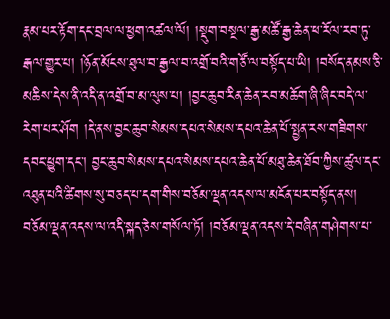རྣམ་པར་རྟོག་དང་བྲལ་ལ་ཕྱག་འཚལ་ལོ། །སྡུག་བསྔལ་རྒྱ་མཚོ་རྒྱ་ཆེན་ཕ་རོལ་རབ་ཏུ་རྒལ་གྱུར་པ། །ཉོན་མོངས་ཐུལ་བ་རྒྱལ་བ་འགྲོ་བའི་གཙོ་ལ་བསྟོད་པ་ཡི། །བསོད་ནམས་ཅི་མཆིས་དེས་ནི་འདི་ན་འགྲོ་བ་མ་ལུས་པ། །བྱང་ཆུབ་རིན་ཆེན་རབ་མཆོག་ཞི་ཞིང་བདེ་ལ་རེག་པར་ཤོག །དེ་ནས་བྱང་ཆུབ་སེམས་དཔའ་སེམས་དཔའ་ཆེན་པོ་སྤྱན་རས་གཟིགས་དབང་ཕྱུག་དང་། བྱང་ཆུབ་སེམས་དཔའ་སེམས་དཔའ་ཆེན་པོ་མཐུ་ཆེན་ཐོབ་ཀྱིས་ཚུལ་དང་འཐུན་པའི་ཚིགས་སུ་བཅད་པ་དག་གིས་བཅོམ་ལྡན་འདས་ལ་མངོན་པར་བསྟོད་ནས། བཅོམ་ལྡན་འདས་ལ་འདི་སྐད་ཅེས་གསོལ་ཏོ། །བཅོམ་ལྡན་འདས་དེ་བཞིན་གཤེགས་པ་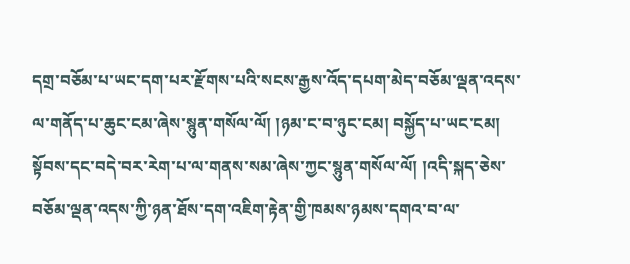དགྲ་བཅོམ་པ་ཡང་དག་པར་རྫོགས་པའི་སངས་རྒྱས་འོད་དཔག་མེད་བཅོམ་ལྡན་འདས་ལ་གནོད་པ་ཆུང་ངམ་ཞེས་སྙུན་གསོལ་ལོ། །ཉམ་ང་བ་ཉུང་ངམ། བསྐྱོད་པ་ཡང་ངམ། སྟོབས་དང་བདེ་བར་རེག་པ་ལ་གནས་སམ་ཞེས་ཀྱང་སྙུན་གསོལ་ལོ། །འདི་སྐད་ཅེས་བཅོམ་ལྡན་འདས་ཀྱི་ཉན་ཐོས་དག་འཇིག་རྟེན་གྱི་ཁམས་ཉམས་དགའ་བ་ལ་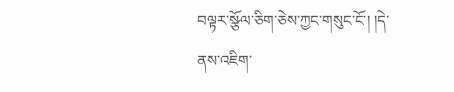བལྟར་སྩོལ་ཅིག་ཅེས་ཀྱང་གསུང་ངོ་། །དེ་ནས་འཇིག་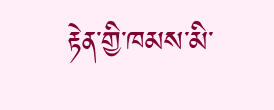རྟེན་གྱི་ཁམས་མི་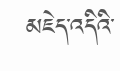མཇེད་འདིའི་